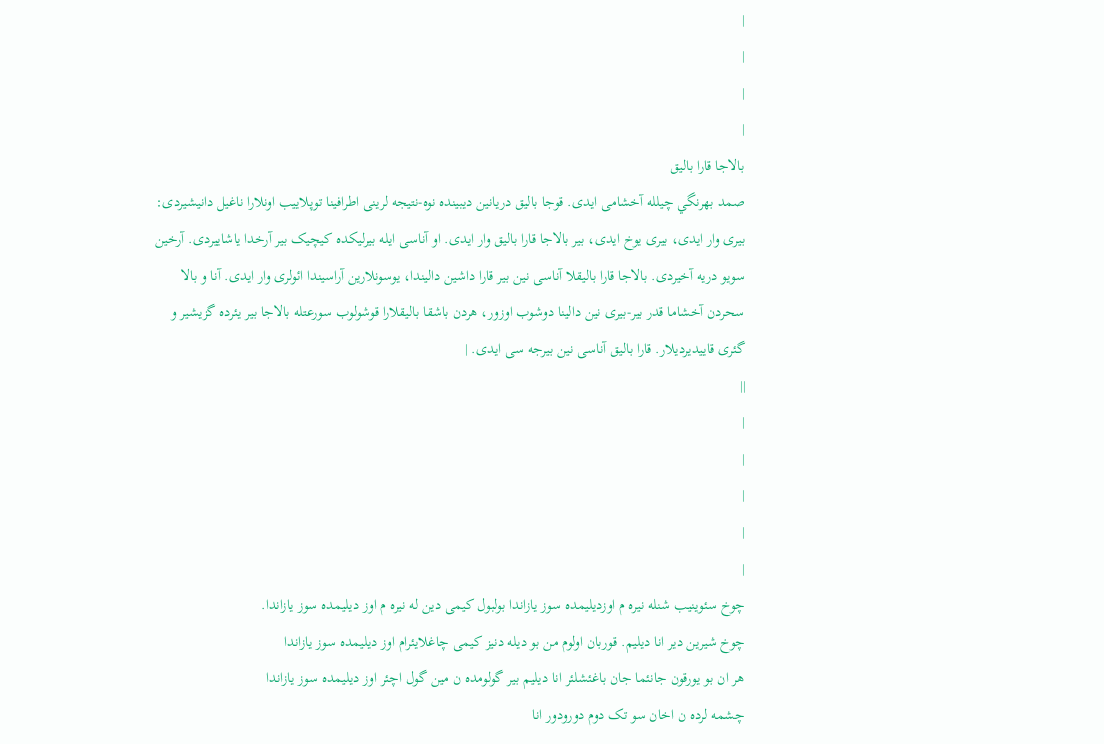|
|
|
|
بالاجا قارا بالیق
صمد بهرنگي چیلله آخشامی ایدی. قوجا بالیق دریانین دیبینده نوه-نتیجه لرینی اطرافینا توپلاییب اونلارا ناغیل دانیشیردی: بیری وار ایدی، بیری یوخ ایدی، بیر بالاجا قارا بالیق وار ایدی. او آناسی ایله بیرلیکده کیچیک بیر آرخدا یاشاییردی. آرخین سویو دریه آخیردی. بالاجا قارا بالیقلا آناسی نین بیر قارا داشین دالیندا، یوسونلارین آراسیندا ائولری وار ایدی. آنا و بالا سحردن آخشاما قدر بیر-بیری نین دالینا دوشوب اوزور، هردن باشقا بالیقلارا قوشولوب سورعتله بالاجا بیر یئرده گزیشیر و گئری قاییدیردیلار. قارا بالیق آناسی نین بیرجه سی ایدی. |
||
|
|
|
|
|
چوخ سئوینیب شنله نیره م اوزدیلیمده سوز یازاندا بولبول کیمی دین له نیره م اوز دیلیمده سوز یازاندا.
چوخ شیرین دیر انا دیلیم. قوربان اولوم من بو دیله دنیز کیمی چاغلایئرام اوز دیلیمده سوز یازاندا
هر ان بو یورقون جانئما جان باغئشلئر انا دیلیم بیر گولومده ن مین گول اچئر اوز دیلیمده سوز یازاندا
چشمه لرده ن اخان سو تک دوم دورودور انا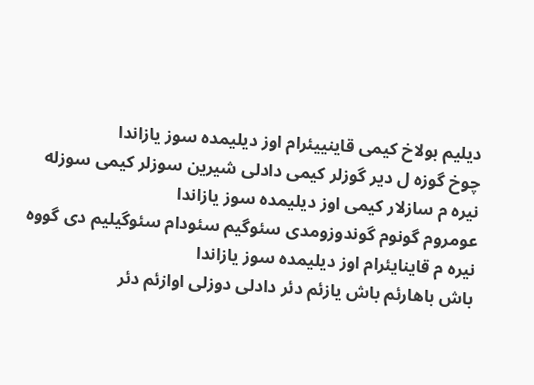دیلیم بولاخ کیمی قاینییئرام اوز دیلیمده سوز یازاندا
چوخ گوزه ل دیر گوزلر کیمی دادلی شیرین سوزلر کیمی سوزله نیره م سازلار کیمی اوز دیلیمده سوز یازاندا
عومروم گونوم گوندوزومدی سئوگیم سئودام سئوگیلیم دی گووه نیره م قاینایئرام اوز دیلیمده سوز یازاندا
باش باهارئم باش یازئم دئر دادلی دوزلی اوازئم دئر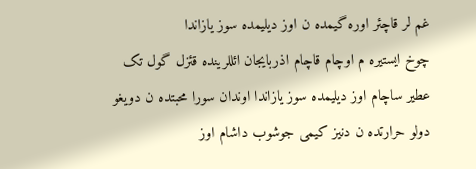غم لر قاچئر اوره گیمده ن اوز دیلیمده سوز یازاندا
چوخ ایستیره م اوچام قاچام اذربایجان ائللرینده قئزل گول تک عطیر ساچام اوز دیلیمده سوز یازاندا اوندان سورا محبتده ن دویغو دولو حرارتده ن دنیز کیمی جوشوب داشام اوز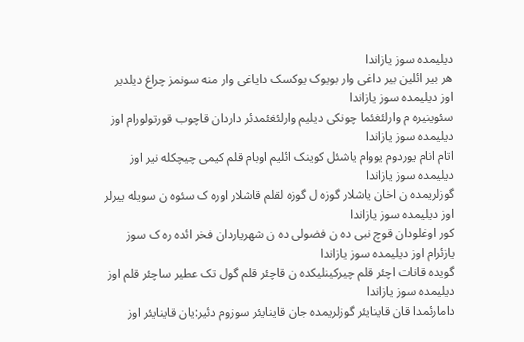دیلیمده سوز یازاندا
هر بیر ائلین بیر داغی وار بویوک یوکسک دایاغی وار منه سونمز چراغ دیلدیر اوز دیلیمده سوز یازاندا
سئوینیره م وارلئغئما چونکی دیلیم وارلئغئمدئر داردان قاچوب قورتولورام اوز دیلیمده سوز یازاندا
اتام انام یوردوم یووام یاشئل کوینک ائلیم اوبام قلم کیمی چیچکله نیر اوز دیلیمده سوز یازاندا
گوزلریمده ن اخان یاشلار گوزه ل گوزه لقلم قاشلار اوره ک سئوه ن سویله ییرلر اوز دیلیمده سوز یازاندا
کور اوغلودان قوچ نبی ده ن فضولی ده ن شهریاردان فخر ائده ره ک سوز یازئرام اوز دیلیمده سوز یازاندا
گویده قانات اچئر قلم چیرکینلیکده ن قاچئر قلم گول تک عطیر ساچئر قلم اوز دیلیمده سوز یازاندا
دامارئمدا قان قاینایئر گوزلریمده جان قاینایئر سوزوم دئیر:یان قاینایئر اوز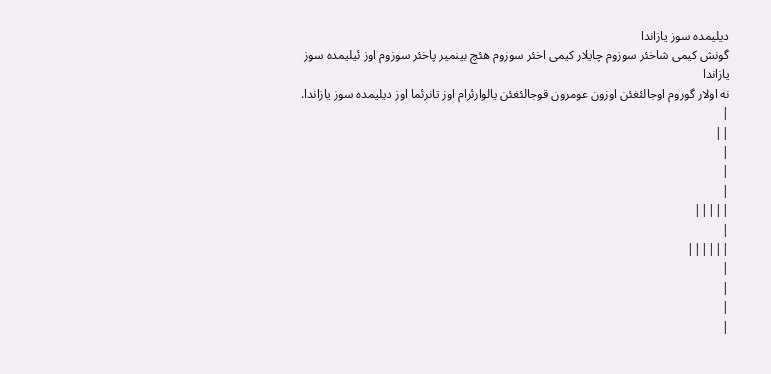دیلیمده سوز یازاندا
گونش کیمی شاخئر سوزوم چایلار کیمی اخئر سوزوم هئچ بینمیر پاخئر سوزوم اوز ئیلیمده سوز یازاندا
نه اولار گوروم اوجالئغئن اوزون عومرون قوجالئغئن یالوارئرام اوز تانرئما اوز دیلیمده سوز یازاندا.
|
||
|
|
|
|||||
|
||||||
|
|
|
|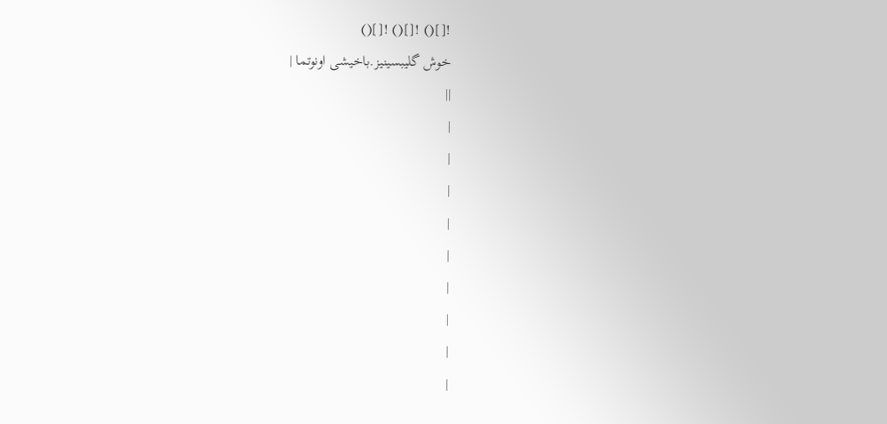![]() ![]() ![]()
خوش گلیبسینیز.باخیشی اونوتما |
||
|
|
|
|
|
|
|
|
|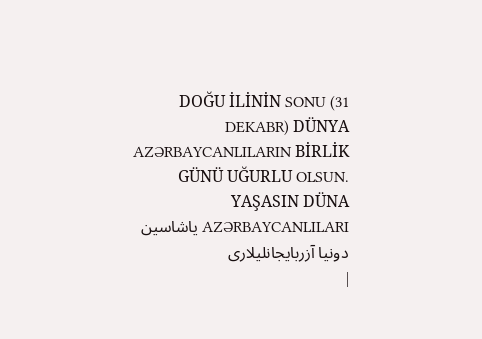DOĞU İLİNİN SONU (31 DEKABR) DÜNYA AZƏRBAYCANLILARIN BİRLİK GÜNÜ UĞURLU OLSUN. YAŞASIN DÜNA AZƏRBAYCANLILARI یاشاسین دونیا آزربایجانلیلاری
|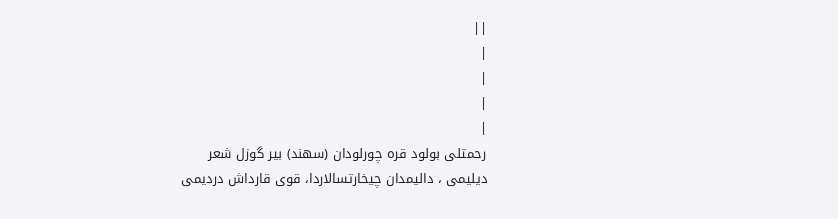||
|
|
|
|
رحمتلی بولود قره چورلودان (سهند) بیر گوزل شعر
دیلیمی ، دالیمدان چیخارتسالاردا، قوی قارداش دردیمی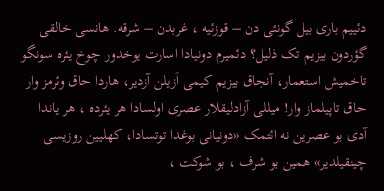دئییم باری بیل گونئی دن – قوزئیه ، غربدن – شرقه. هانسی خالقی گؤردون بیزیم تک ذلیل؟ دئمیرم دونیادا اسارت یوخدور چوخ یئره سونگو تاخمیش استعمار، آنجاق بیزیم کیمی اَزیلن آزدیر، هاردا حاق وئرمز وار حاق تاپیلماز وار! میللی آزادلیقلار عصری اولسادا هر یئرده ، هر یاندا آدی بو عصرین نه ائتمک «دونیانی بوغدا توتسادا، کهلیین روزیسی چینقیلدیر» همین بو شرف ، بو شوکت ،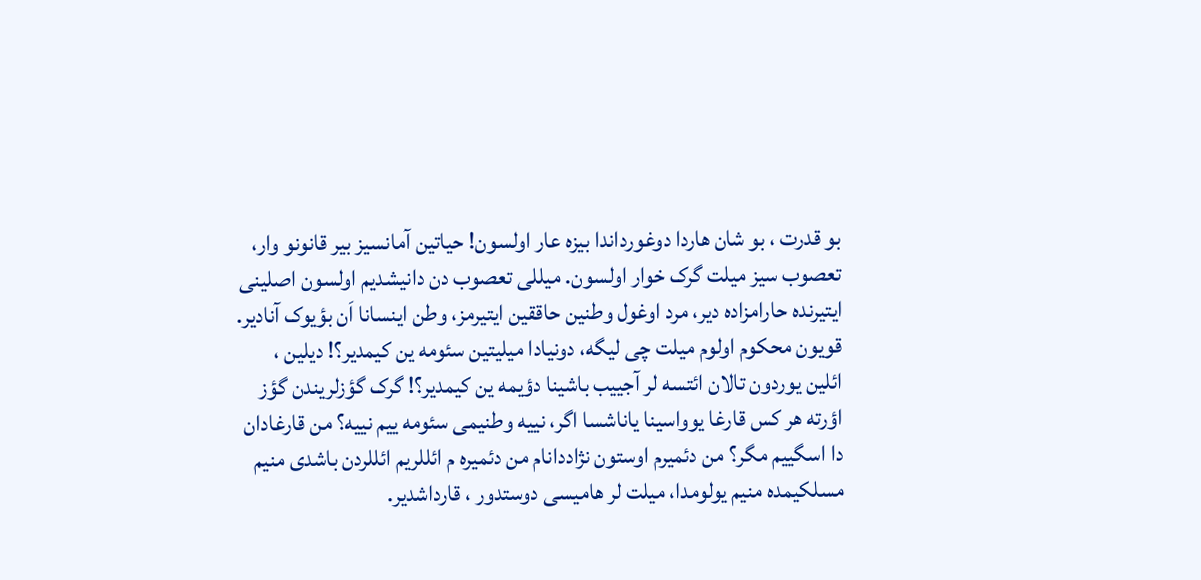بو قدرت ، بو شان هاردا دوغورداندا بیزه عار اولسون! حیاتین آمانسیز بیر قانونو وار، تعصوب سیز میلت گرک خوار اولسون. میللی تعصوب دن دانیشدیم اولسون اصلینی ایتیرنده حارامزاده دیر، مرد اوغول وطنین حاققین ایتیرمز، وطن اینسانا اَن بؤیوک آنادیر. قویون محکوم اولوم میلت چی لیگه، دونیادا میلیتین سئومه ین کیمدیر؟! دیلین ، ائلین یوردون تالان ائتسه لر آجییب باشینا دؤیمه ین کیمدیر؟! گرک گؤزلریندن گؤز اؤرته هر کس قارغا یوواسینا یاناشسا اگر، نییه وطنیمی سئومه ییم نییه؟ من قارغادان دا اسگییم مگر؟ من دئمیرم اوستون نژاددانام من دئمیره م ائللریم ائللردن باشدی منیم مسلکیمده منیم یولومدا، میلت لر هامیسی دوستدور ، قارداشدیر.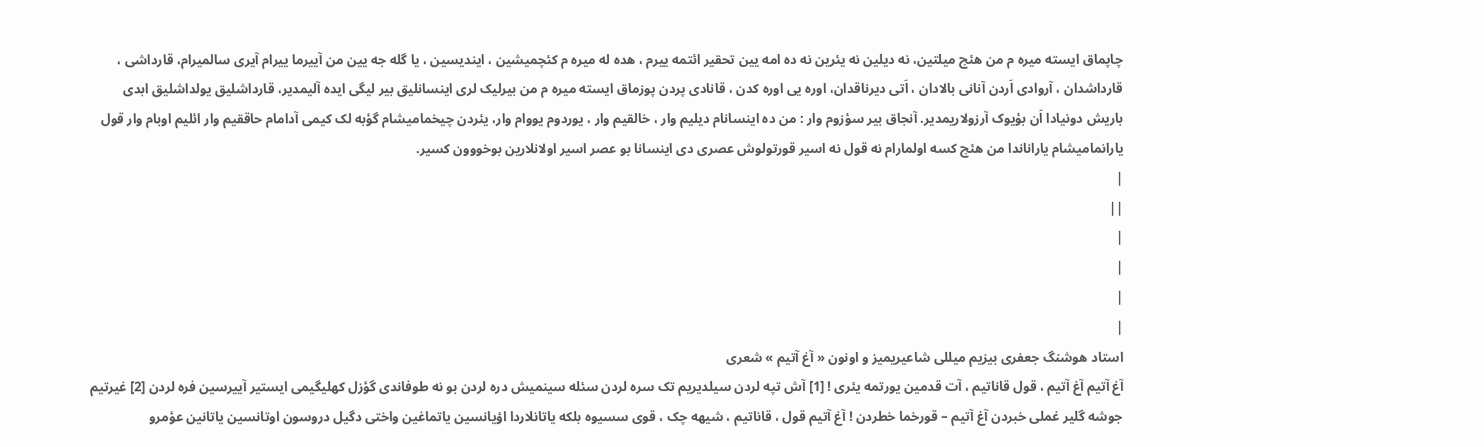چاپماق ایسته میره م من هئچ میلتین، نه دیلین نه یئرین نه ده امه یین تحقیر ائتمه ییرم ، هده له میره م کئچمیشین ، ایندیسین ، یا گله جه یین من آییرما ییرام آیری سالمیرام، قارداشی ، قارداشدان ، آروادی اَردن آنانی بالادان ، اَتی دیرناقدان، اوره یی اوره کدن ، قانادی پردن پوزماق ایسته میره م من بیرلیک لری اینسانلیق بیر لیگی ایده آلیمدیر، قارداشلیق یولداشلیق ابدی باریش دونیادا اَن بؤیوک آرزولاریمدیر. آنجاق بیر سؤزوم وار : من ده اینسانام دیلیم وار ، خالقیم وار ، یوردوم یووام وار، یئردن چیخمامیشام گؤبه لک کیمی آدامام حاققیم وار ائلیم اوبام وار قول یارانمامیشام یاراناندا من هئچ کسه اولمارام نه قول نه اسیر قورتولوش عصری دی اینسانا بو عصر اسیر اولانلارین بوخووون کسیر.
|
||
|
|
|
|
استاد هوشنگ جعفری بیزیم میللی شاعیریمیز و اونون « آغ آتیم » شعری
آغ آتیم آغ آتیم ، قول قاناتیم ، آت قدمین یورتمه یئری ! [1] آش تپه لردن سیلدیریم تک سره لردن سئله سینمیش دره لردن بو نه طوفاندی گؤزل کهلیگیمی ایستیر آییرسین فره لردن [2] غیرتیم جوشه گلیر غملی خبردن آغ آتیم – قورخما خطردن ! آغ آتیم قول ، قاناتیم ، شیهه چک ، قوی سسیوه بلکه یاتانلاردا اؤیانسین یاتماغین واختی دگیل دروسون اوتانسین یاتانین عؤمرو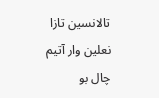تالانسین تازا نعلین وار آتیم چال بو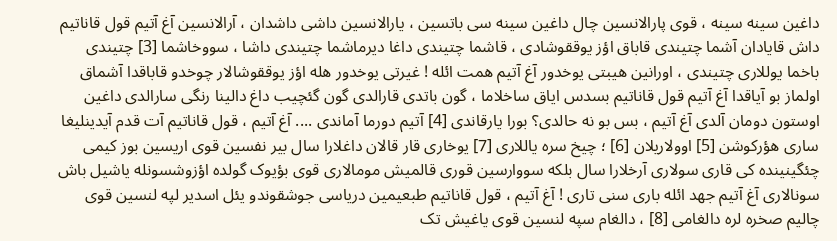داغین سینه سینه ، قوی پارالانسین چال داغین سینه سی باتسین ، یارالانسین داشی داشدان ، آرالانسین آغ آتیم قول قاناتیم داش قایادان آشما چتیندی قاباق اؤز یوققوشادی ، قاشما چتیندی داغا دیرماشما چتیندی داشا ، سووخاشما [3] چتیندی باخما یوللاری چتیندی ، اورانین هیبتی یوخدور آغ آتیم همت ائله ! غیرتی یوخدور هله اؤز یوققوشالار چوخدو قاباقدا آشماق اولماز بو آیاقدا آغ آتیم قول قاناتیم بسدس ایاق ساخلاما ، گون باتدی قارالدی گون گئچیب داغ دالینا رنگی سارالدی داغین اوستون دومان آلدی آغ آتیم ، بس بو نه حالدی؟ بورا یارقاندی [4] آتیم دورما آماندی .... آغ آتیم ، قول قاناتیم آت قدم آیدینلیغا ساری هؤرکوشن [5] اوولاریلان [6] ؛ چیخ سره یاللاری [7] یوخاری قار قالان داغلارا سال بیر نفسین قوی اریسین بوز کیمی چئگینینده کی قاری سولاری آرخلارا سال بلکه سووارسین قوری قالمیش مومالاری قوی بؤیوک گولده اؤزوشسونله یاشیل باش سونالاری آغ آتیم جهد ائله باری سنی تاری ! آغ آتیم ، قول قاناتیم طبعیمین دریاسی جوشقوندو یئل اسدیر لپه لنسین قوی چالیم صخره لره دالغامی [8] ، دالغام سپه لنسین قوی یاغیش تک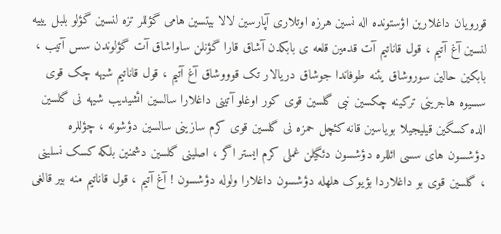قورویان داغلارین اؤستونده اله نسین هرزه اوتلاری آپارسین لالا بیتسین هامی گؤللر تزه لنسین گؤلو بلبل یییه لنسین آغ آتیم ، قول قاناتیم آت قدمین قلعه ی بابکدن آشاق قارا گؤنلن ساواشاق آت گؤلوندن سس آتیب ، بابکین حالین سوروشاق یئنه طوفاندا جوشاق دریالار تک قوووشاق آغ آتیم ، قول قاناتیم شیهه چک قوی سسیوه هاجرینی ترکینه چکسین نبی گلسین قوی کور اوغلو آتینی داغلارا سالسین ائشیدیب شیهه نی گلسین الده کسگین قیلیجیلا بویاسین قانه کئچل حمزه نی گلسین قوی کرم سازینی سالسین دؤشونه ، چؤللره دؤشسون های سسی ائللره دؤشسون دئگیلن غملی کرم ایستر اگر ، اصلینی گلسین دشمنین بلکه کسک نسلینی ، گلسین قوی بو داغلاردا بؤیوک هلهله دؤشسون داغلارا ولوله دؤشسون ! آغ آتیم ، قول قاناتیم منه بیر قالغی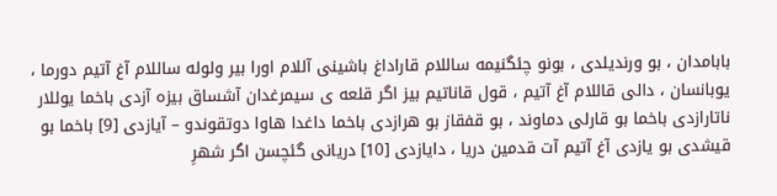بابامدان ، بو ورندیلدی ، بونو چئگنیمه ساللام قاراداغ باشینی آللام اورا بیر ولوله ساللام آغ آتیم دورما ، یوبانسان ، دالی قاللام آغ آتیم ، قول قاناتیم بیز اگر قلعه ی سیمرغدان آشساق بیزه آزدی باخما یوللار ناتارازدی باخما بو قارلی دماوند ، بو قفقاز بو هرازدی باخما داغدا هاوا دوتقوندو – آیازدی [9] باخما بو قیشدی بو یازدی آغ آتیم آت قدمین دریا ، دایازدی [10] دریانی گئچسن اگر شهرِ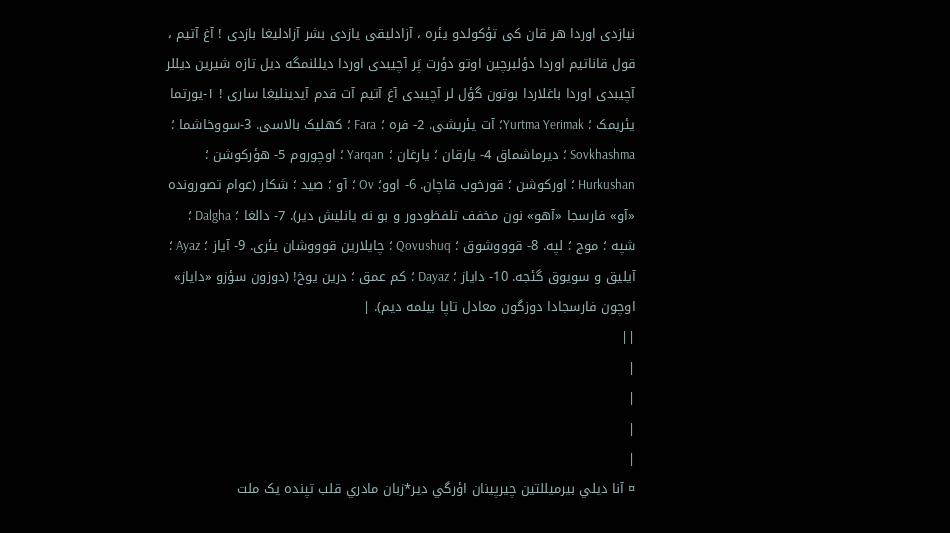نیازدی اوردا هر قان کی تؤکولدو یئره ، آزادلیقی یازدی بشر آزادلیغا بازدی ! آغ آتیم ، قول قاناتیم اوردا دؤلبرچین اوتو دؤرت پَر آچیبدی اوردا دیللنمگه دیل تازه شیرین دیللر آچیبدی اوردا باغلاردا بوتون گؤل لر آچیبدی آغ آتیم آت قدم آیدینلیغا ساری ! ۱-یورتما یئریمک ؛ Yurtma Yerimak؛ آت یئریشی. 2- فره ؛ Fara ؛ کهلیک بالاسی. 3-سووخاشما ؛ Sovkhashma ؛ دیرماشماق 4- یارقان ؛ یارغان ؛ Yarqan ؛ اوچوروم 5- هؤرکوشن ؛ Hurkushan ؛ اورکوشن ؛ قورخوب قاچان. 6- اوو؛ Ov ؛ آو ؛ صید ؛ شکار (عوام تصورونده «آو» فارسجا «آهو» نون مخفف تلفظودور و بو نه یانلیش دیر). 7- دالغا ؛ Dalgha ؛ شپه ؛ موج ؛ لپه. 8- قوووشوق ؛ Qovushuq ؛ چایلارین قوووشان یئری. 9- آیاز ؛ Ayaz ؛ آیلیق و سویوق گئجه. 10- دایاز ؛ Dayaz ؛ کم عمق ؛ درین یوخ! (دوزون سؤزو «دایاز» اوچون فارسجادا دوزگون معادل تاپا بیلمه دیم). |
||
|
|
|
|
¤ آنا ديلي بيرميللتين چيرپينان اؤرگي دير٭زبان مادري قلب تپنده يک ملت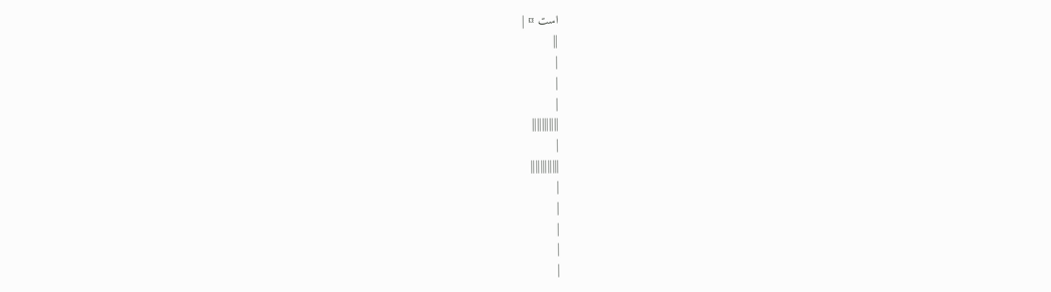است ¤ |
||
|
|
|
|||||||||||
|
||||||||||||
|
|
|
|
|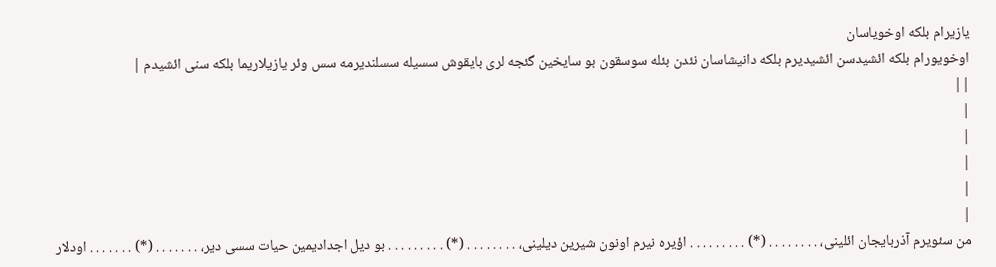یازیرام بلکه اوخویاسان
اوخویورام بلکه ائشیدسن ائشیدیرم بلکه دانیشاسان نئدن بئله سوسقون بو سایخین گئجه لری بایقوش سسیله سسلندیرمه سس وئر یازیلاریما بلکه سنی ائشیدم |
||
|
|
|
|
|
من سئویرم آذربایجان ائلینی، . . . . . . . . (*) . . . . . . . . . اؤیره نیرم اونون شیرین دیلینی، . . . . . . . . (*) . . . . . . . . . بو دیل اجدادیمین حیات سسی دیر، . . . . . . . (*) . . . . . . . اودلار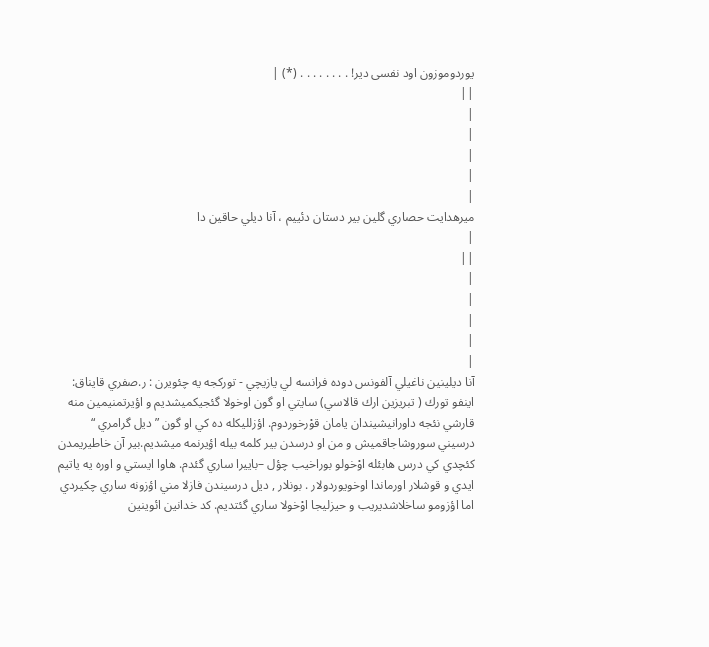یوردوموزون اود نفسی دیر! . . . . . . . . (*) |
||
|
|
|
|
|
ميرهدايت حصاري گلين بير دستان دئييم ، آنا ديلي حاقين دا
|
||
|
|
|
|
|
آنا ديلينين ناغيلي آلفونس دوده فرانسه لي يازيچي - توركجه يه چئويرن : ر.صفري قايناق: اينفو تورك ( تبريزين ارك قالاسي) سايتي او گون اوخولا گئجيكميشديم و اؤيرتمنيمين منه قارشي نئجه داورانيشيندان يامان قوْرخوردوم. اؤزلليكله ده كي او گون ” ديل گرامري “ درسيني سوروشاجاقميش و من او درسدن بير كلمه بيله اؤيرنمه ميشديم.بير آن خاطيريمدن كئچدي كي درس هابئله اوْخولو بوراخيب چؤل –باييرا ساري گئدم. هاوا ايستي و اوره يه ياتيم ايدي و قوشلار اورماندا اوخويوردولار . بونلار , ديل درسيندن فازلا مني اؤزونه ساري چكيردي اما اؤزومو ساخلاشديريب و حيزليجا اوْخولا ساري گئتديم. كد خدانين ائوينين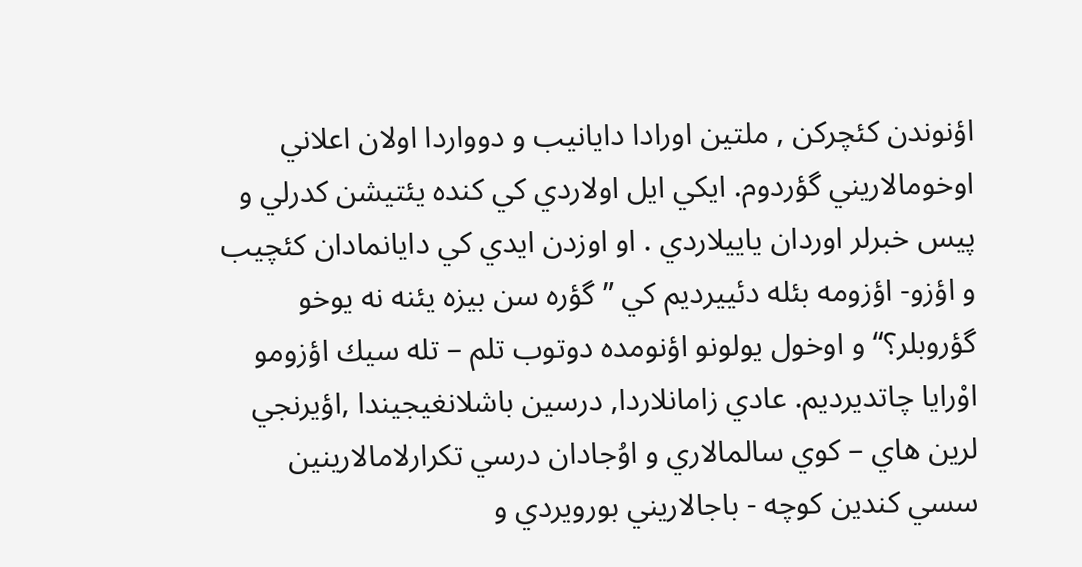اؤنوندن كئچركن , ملتين اورادا دايانيب و دوواردا اولان اعلاني اوخومالاريني گؤردوم. ايكي ايل اولاردي كي كنده يئتيشن كدرلي و پيس خبرلر اوردان ياييلاردي . او اوزدن ايدي كي دايانمادان كئچيب و اؤزو- اؤزومه بئله دئييرديم كي ” گؤره سن بيزه يئنه نه يوخو گؤروبلر؟“ و اوخول يولونو اؤنومده دوتوب تلم – تله سيك اؤزومو اوْرايا چاتديرديم. عادي زامانلاردا, درسين باشلانغيجيندا ,اؤيرنجي لرين هاي – كوي سالمالاري و اوُجادان درسي تكرارلامالارينين سسي كندين كوچه - باجالاريني بورويردي و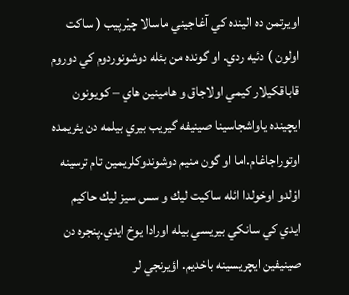اويرتمن ده الينده كي آغاجيني ماسالا چيْرپيب ( ساكت اولون ) دئيه ردي. او گونده من بئله دوشونوردوم كي دوروم قاباقكيلار كيمي اولاجاق و هامينين هاي – كويونون ايچينده ياواشجاسينا صينيفه گيريب بيري بيلمه دن يئريمده اوتوراجاغام.اما او گون منيم دوشوندوكلريمين تام ترسينه اوْلدو اوخولدا ائله ساكيت ليك و سس سيز ليك حاكيم ايدي كي سانكي بيريسي بيله اورادا يوخ ايدي.پنجره دن صينيفين ايچريسينه باخديم. اؤيرنجي لر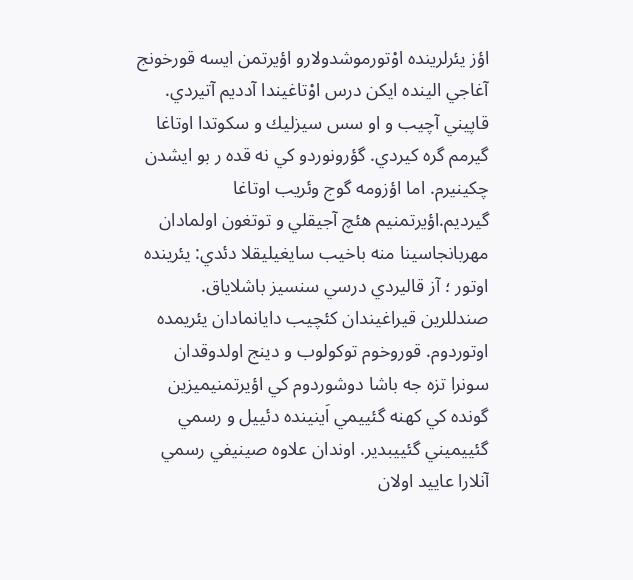اؤز يئرلرينده اوْتورموشدولارو اؤيرتمن ايسه قورخونج آغاجي الينده ايكن درس اوْتاغيندا آدديم آتيردي. قاپيني آچيب و او سس سيزليك و سكوتدا اوتاغا گيرمم گره كيردي. گؤرونوردو كي نه قده ر بو ايشدن چكينيرم. اما اؤزومه گوج وئريب اوتاغا گيرديم.اؤيرتمنيم هئچ آجيقلي و توتغون اولمادان مهربانجاسينا منه باخيب سايغيليقلا دئدي: يئرينده اوتور ؛ آز قاليردي درسي سنسيز باشلاياق. صندللرين قيراغيندان كئچيب دايانمادان يئريمده اوتوردوم. قوروخوم توكولوب و دينج اولدوقدان سونرا تزه جه باشا دوشوردوم كي اؤيرتمنيميزين گونده كي كهنه گئييمي اَينينده دئييل و رسمي گئييميني گئييبدير. اوندان علاوه صينيفي رسمي آنلارا عاييد اولان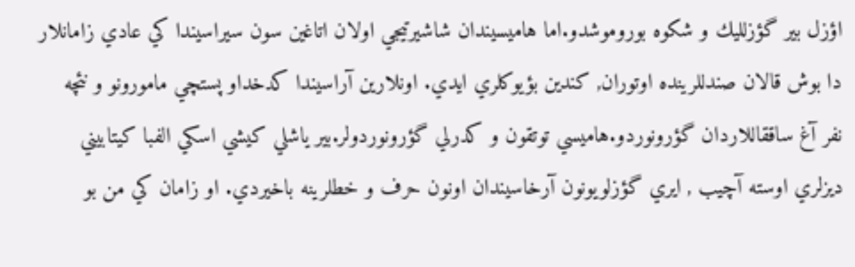اؤزل بير گؤزلليك و شكوه بوروموشدو.اما هاميسيندان شاشيرتيجي اولان اتاغين سون سيراسيندا كي عادي زامانلار دا بوش قالان صندللرينده اوتوران, كندين بؤيوكلري ايدي. اونلارين آراسيندا كدخداو پستچي مامورونو و نئچه نفر آغ ساققاللاردان گؤرونوردو.هاميسي توتقون و كدرلي گؤرونوردولر.بير ياشلي كيشي اسكي الفبا كيتابيني ديزلري اوسته آچيب , ايري گؤزلويونون آرخاسيندان اونون حرف و خطلرينه باخيردي. او زامان كي من بو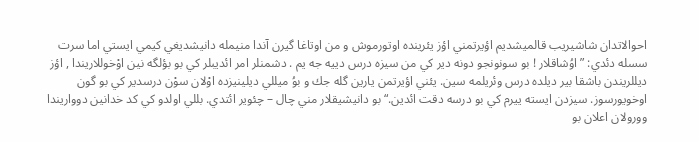احوالاتدان شاشيريب قالميشديم اؤيرتمني اؤز يئرينده اوتورموش و من اوتاغا گيرن آندا منيمله دانيشديغي كيمي ايستي اما سرت سسله دئدي: ” اوُشاقلار ! بو سونونجو دونه دير كي من سيزه درس دييه جه يم . دشمنلر امر ائديبلر كي بو بؤلگه نين اوْخوللاريندا , اؤز ديللريندن باشقا بير ديلده درس وئريلمه سين. يئني اؤيرتمن يارين گله جك و بوُ ميللي ديلينيزده اوْلان سوْن درسدير كي بو گون اوخويورسوز. سيزدن ايسته ييرم كي بو درسه دقت ائدين.“ بو دانيشيقلار مني چال – چئوير ائتدي. بللي اولدو كي كد خدانين دوواريندا وورولان اعلان بو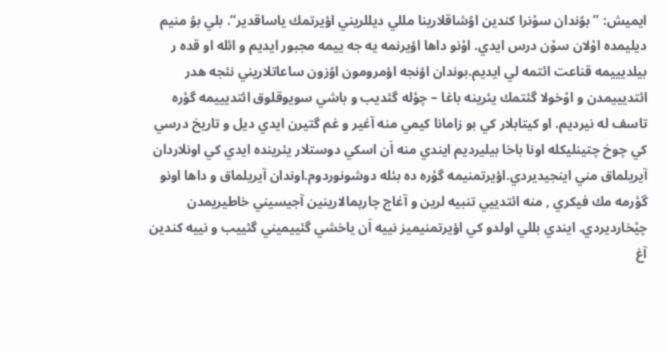ايميش: ” بوُندان سوْنرا كندين اوُشاقلارينا مللي ديللريني اؤيرتمك ياساقدير“. بلي بوُ منيم ديليمده اوْلان سوْن درس ايدي. اوْنو داها اؤيرنمه يه جه ييمه مجبور ايديم و ائله او قده ر بيلديييمه قناعت ائتمه لي ايديم.بوندان اؤنجه اؤمرومون اوُزون ساعاتلاريني نئجه هدر ائتديييمدن و اوْخولا گئتمك يئرينه باغا – چؤله گئديب و باشي سويوقلوق ائتديييمه گؤره تاسف له نيرديم. او كيتابلار كي بو زامانا كيمي منه آغير و غم گتيرن ايدي ديل و تاريخ درسي كي چوخ چتينليكله اونا باخا بيليرديم ايندي منه اَن اسكي دوستلار يئرينده ايدي كي اونلاردان آيريلماق مني اينجيديردي.اؤيرتمنيمه گؤره ده بئله دوشونوردوم.اوندان آيريلماق و داها اونو گؤرمه مك فيكري , منه ائتدييي تنبيه لرين و آغاج چارپمالارينين آجيسيني خاطيريمدن چيْخارديردي. ايندي بللي اولدو كي اؤيرتمنيميز نييه اَن ياخشي گئييميني گئييب و نييه كندين آغ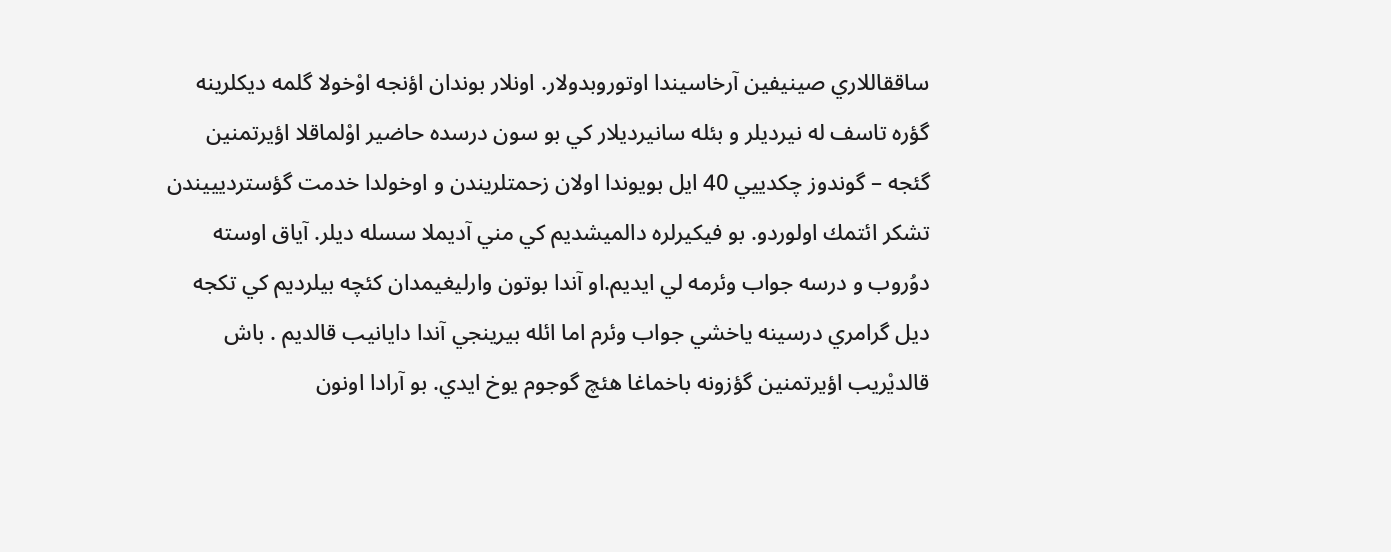ساققاللاري صينيفين آرخاسيندا اوتوروبدولار. اونلار بوندان اؤنجه اوْخولا گلمه ديكلرينه گؤره تاسف له نيرديلر و بئله سانيرديلار كي بو سون درسده حاضير اوْلماقلا اؤيرتمنين گئجه – گوندوز چكدييي 40 ايل بويوندا اولان زحمتلريندن و اوخولدا خدمت گؤسترديييندن تشكر ائتمك اولوردو. بو فيكيرلره دالميشديم كي مني آديملا سسله ديلر. آياق اوسته دوُروب و درسه جواب وئرمه لي ايديم.او آندا بوتون وارليغيمدان كئچه بيلرديم كي تكجه ديل گرامري درسينه ياخشي جواب وئرم اما ائله بيرينجي آندا دايانيب قالديم . باش قالديْريب اؤيرتمنين گؤزونه باخماغا هئچ گوجوم يوخ ايدي. بو آرادا اونون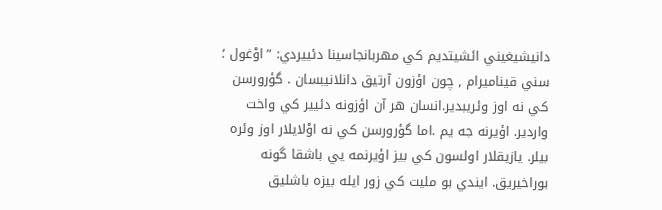دانيشيغيني ائشيتديم كي مهربانجاسينا دئييردي: ”اوْغول ؛ سني قيناميرام , چون اؤزون آرتيق دانلانيبسان . گؤرورسن كي نه اوز وئريبدير.انسان هر آن اؤزونه دئيير كي واخت واردير. اؤيرنه جه يم .اما گؤرورسن كي نه اوْلايلار اوز وئره بيلر. يازيقلار اولسون كي بيز اؤيرنمه يي باشقا گونه بوراخيريق. ايندي بو مليت كي زور ايله بيزه باشليق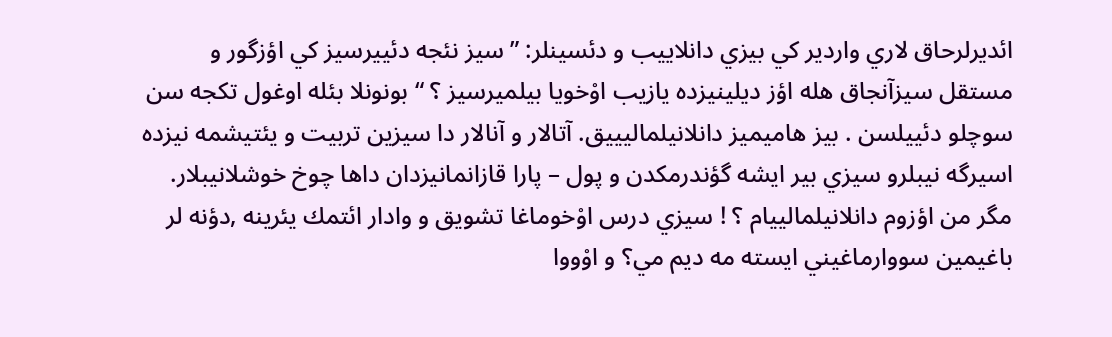ائديرلرحاق لاري واردير كي بيزي دانلاييب و دئسينلر: ” سيز نئجه دئييرسيز كي اؤزگور و مستقل سيزآنجاق هله اؤز ديلينيزده يازيب اوْخويا بيلميرسيز ؟ “ بونونلا بئله اوغول تكجه سن سوچلو دئييلسن . بيز هاميميز دانلانيلماليييق. آتالار و آنالار دا سيزين تربيت و يئتيشمه نيزده اسيرگه نيبلرو سيزي بير ايشه گؤندرمكدن و پول – پارا قازانمانيزدان داها چوخ خوشلانيبلار. مگر من اؤزوم دانلانيلمالييام ؟ ! سيزي درس اوْخوماغا تشويق و وادار ائتمك يئرينه ,دؤنه لر باغيمين سووارماغيني ايسته مه ديم مي؟ و اوْووا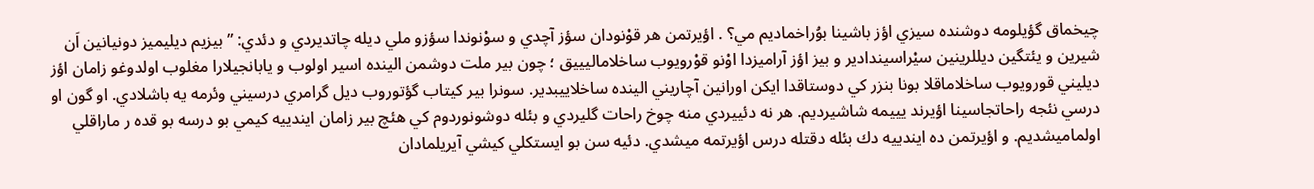چيخماق گؤيلومه دوشنده سيزي اؤز باشينا بوُراخماديم مي؟ . اؤيرتمن هر قوْنودان سؤز آچدي و سوْنوندا سؤزو ملي ديله چاتديردي و دئدي: ” بيزيم ديليميز دونيانين اَن شيرين و يئتگين ديللرينين سيْراسيندادير و بيز اؤز آراميزدا اوْنو قوْرويوب ساخلاماليييق ؛ چون بير ملت دوشمن الينده اسير اولوب و يابانجيلارا مغلوب اولدوغو زامان اؤز ديليني قورويوب ساخلاماقلا بونا بنزر كي دوستاقدا ايكن اورانين آچاريني الينده ساخلاييبدير. سونرا بير كيتاب گؤتوروب ديل گرامري درسيني وئرمه يه باشلادي. او گون او درسي نئجه راحاتجاسينا اؤيرند يييمه شاشيرديم. هر نه دئييردي منه چوخ راحات گليردي و بئله دوشونوردوم كي هئچ بير زامان ايندييه كيمي بو درسه بو قده ر ماراقلي اولماميشديم. و اؤيرتمن ده ايندييه دك بئله دقتله درس اؤيرتمه ميشدي. دئيه سن بو ايستكلي كيشي آيريلمادان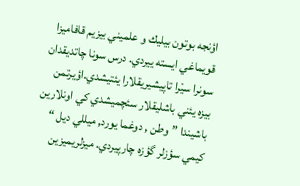اؤنجه بوتون بيليك و علميني بيزيم قافاميزا قويماغي ايسته ييردي. درس سونا چاتديقدان سونرا سيْرا تاپيشيريقلارا يئتيشدي.اؤيرتمن بيزه يئني باشليقلار سئچميشدي كي اونلارين باشيندا ” وطن , دوغما يورد, ميللي ديل “ كيمي سؤزلر گؤزه چارپيردي. ميزلريميزين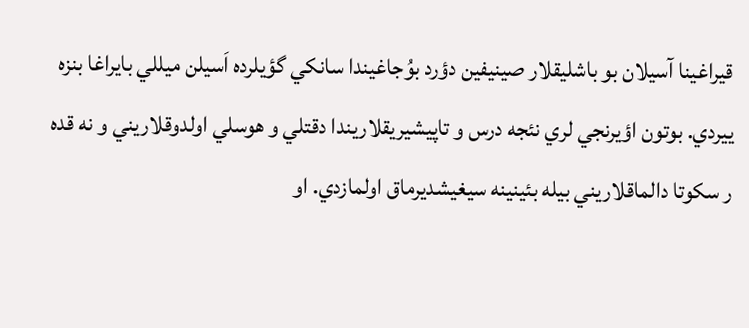قيراغينا آسيلان بو باشليقلار صينيفين دؤرد بوُجاغيندا سانكي گؤيلرده اَسيلن ميللي بايراغا بنزه ييردي. بوتون اؤيرنجي لري نئجه درس و تاپيشيريقلاريندا دقتلي و هوسلي اولدوقلاريني و نه قده ر سكوتا دالماقلاريني بيله بئينينه سيغيشديرماق اولمازدي. او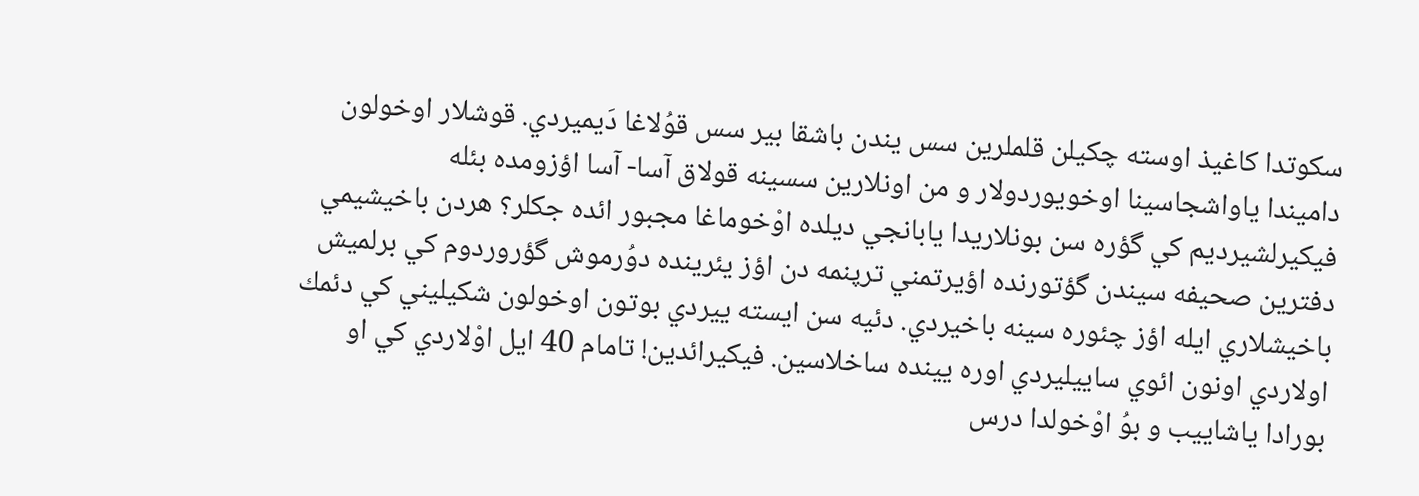سكوتدا كاغيذ اوسته چكيلن قلملرين سس يندن باشقا بير سس قوُلاغا دَيميردي. قوشلار اوخولون داميندا ياواشجاسينا اوخويوردولار و من اونلارين سسينه قولاق آسا- آسا اؤزومده بئله فيكيرلشيرديم كي گؤره سن بونلاريدا يابانجي ديلده اوْخوماغا مجبور ائده جكلر؟ هردن باخيشيمي دفترين صحيفه سيندن گؤتورنده اؤيرتمني ترپنمه دن اؤز يئرينده دوُرموش گؤروردوم كي برلميش باخيشلاري ايله اؤز چئوره سينه باخيردي. دئيه سن ايسته ييردي بوتون اوخولون شكيليني كي دئمك اولاردي اونون ائوي ساييليردي اوره يينده ساخلاسين. فيكيرائدين! تامام 40 ايل اوْلاردي كي او بورادا ياشاييب و بوُ اوْخولدا درس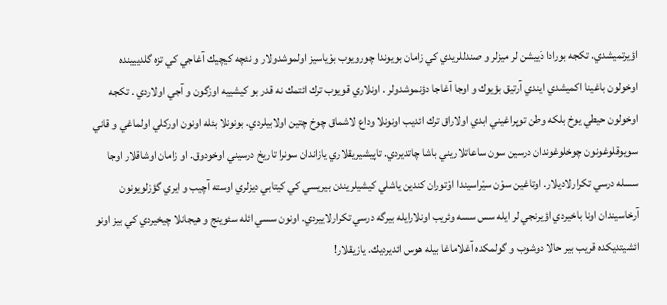اؤيرتميشدي. تكجه بورادا دَييشن لر ميزلر و صندللريدي كي زامان بويوندا چورويوب بوْياسيز اولموشدولار و نئچه كيچيك آغاجي كي تزه گلدييينده اوخولون باغينا اكميشدي ايندي آرتيق بؤيوك و اوجا آغاجا دؤنموشدولر . اونلاري قويوب ترك ائتمك نه قدر بو كيشييه اوزگون و آجي اولاردي . تكجه اوخولون حيطي يوخ بلكه وطن توپراغيني ابدي اولاراق ترك ائديب اونونلا وداع لاشماق چوخ چتين اولابيلردي. بونونلا بئله اونون اوركلي اولماغي و قاني سويوقلوغونون چوخلوغوندان درسين سون ساعاتلاريني باشا چاتديردي. تاپيشيريقلاري يازاندان سونرا تاريخ درسيني اوخودوق. او زامان اوشاقلار اوجا سسله درسي تكرارلاديلار. اوتاغين سوْن سيْراسيندا اوْتوران كندين ياشلي كيشيلريندن بيريسي كي كيتابي ديزلري اوسته آچيب و ايري گؤزلويونون آرخاسيندان اونا باخيردي اؤيرنجي لر ايله سس سسه وئريب اونلارايله بيرگه درسي تكرارلاييردي. اونون سسي ائله سئوينج و هيجانلا چيخيردي كي بيز اونو ائشيتديكده قريب بير حالا دوشوب و گولمكده آغلاماغا بيله هوس ائديرديك. يازيقلار!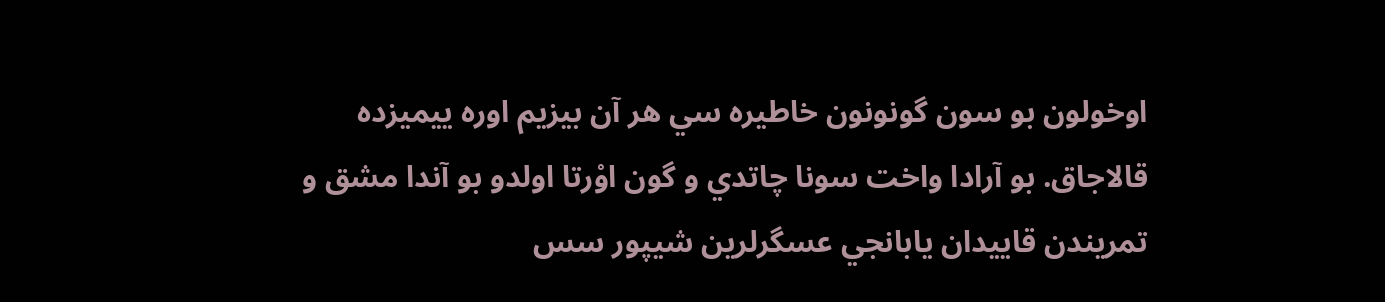اوخولون بو سون گونونون خاطيره سي هر آن بيزيم اوره ييميزده قالاجاق. بو آرادا واخت سونا چاتدي و گون اوْرتا اولدو بو آندا مشق و تمريندن قاييدان يابانجي عسگرلرين شيپور سس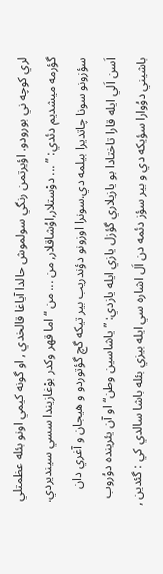لري كوچه ني بورودو. اؤيرتمن رنگي سولموش حالدا آياغا قالخدي , او گونه كيمي اونو بئله عظمتلي گؤرمه ميشديم دئدي: ” ... دوْستلار,اوُشاقلار, من ... من “ اما قهر وكدر بوْغازيندا سسي سينديردي. سؤزونو سونا چاتديرا بيلمه دي.سونرا اوزونو دؤندريب بير تيكه گچ گؤتوردو و هيجان و آغري دان اَسن اَلي ايله قارا تاختادا بو يازيلاري گؤزل يازي ايله يازدي: ” ياشاسين وطن“ او آن يئرينده دوُروب باشيني دوُوارا سؤيكه دي و بير سؤز دئمه دن اَل اشاره سي ايله بيزي بئله باشا سالدي كي : گئدين ,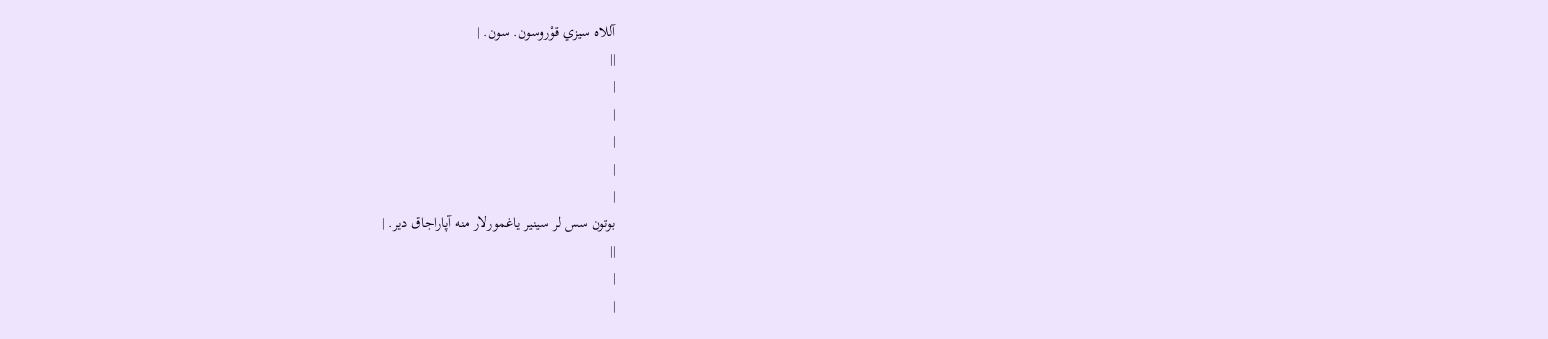آللاه سيزي قوْروسون. سون. |
||
|
|
|
|
|
بوتون سس لر سینیر یاغمورلار منه آپاراجاق دیر. |
||
|
|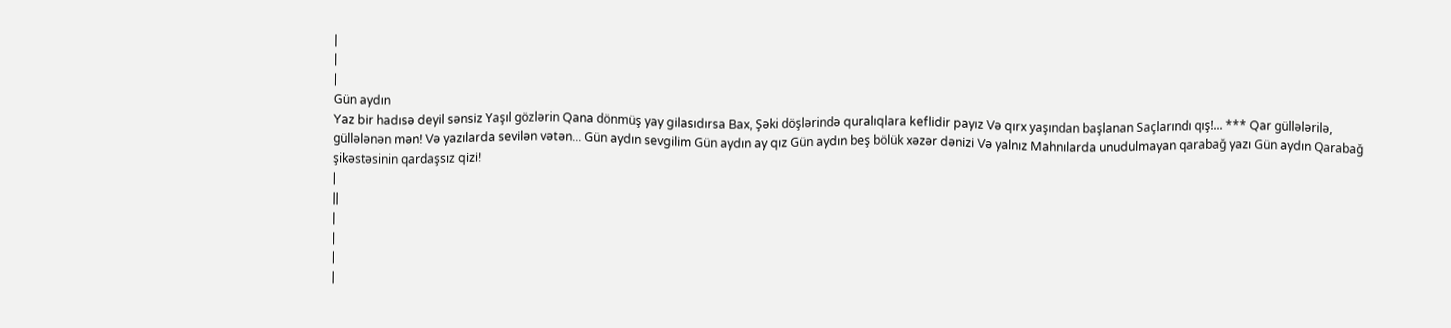|
|
|
Gün aydın
Yaz bir hadısə deyil sənsiz Yaşıl gözlərin Qana dönmüş yay gilasıdırsa Bax, Şəki döşlərində quralıqlara keflidir payız Və qırx yaşından başlanan Saçlarındı qış!... *** Qar güllələrilə, güllələnən mən! Və yazılarda sevilən vətən... Gün aydın sevgilim Gün aydın ay qız Gün aydın beş bölük xəzər dənizi Və yalnız Mahnılarda unudulmayan qarabağ yazı Gün aydın Qarabağ şikəstəsinin qardaşsız qizi!
|
||
|
|
|
|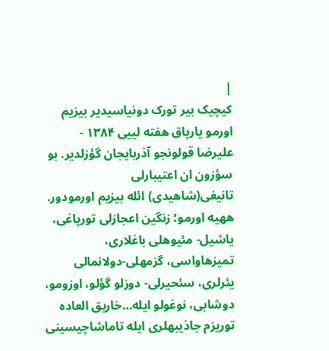|
کيچيک بير تورک دونياسيدير بيزيم اورمو یارپاق هفته لییی ۱۳۸۴ - علیرضا قولونجو آذربايجان گؤزلدير. بو سؤزون ان اعتيبارلی تانيغی(شاهيدی) ائله بيزيم اورمودور. ههيه اورمو؛ زنگين اعجازلی تورپاغی، ياشيل- مئيوهلی باغلاری، تميزهاواسی، گزمهلی-دولانمالی يئرلری، سئحيرلی- دوزلو گؤلو، اوزومو، دوشابی، نوغولو ايله…خاريق العاده توريزم جاذيبهلری ايله تاماشاچيسينی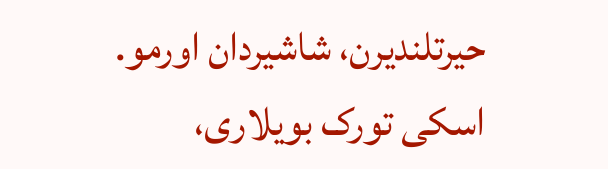حيرتلنديرن، شاشيردان اورمو. اسکی تورک بويلاری،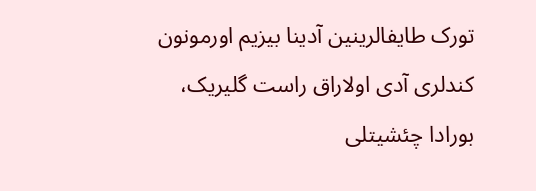تورک طايفالرينين آدينا بيزيم اورمونون کندلری آدی اولاراق راست گليريک، بورادا چئشيتلی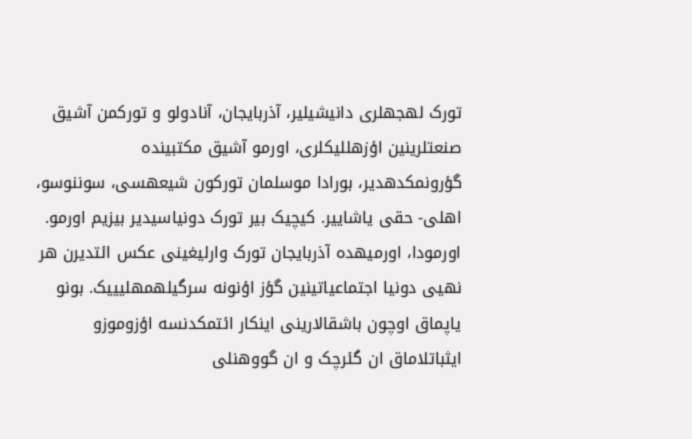تورک لهجهلری دانيشيلير، آذربايجان، آنادولو و تورکمن آشيق صنعتلرينين اؤزهلليکلری، اورمو آشيق مکتبينده گؤرونمکدهدير، بورادا موسلمان تورکون شيعهسی، سوننوسو، اهلی- حقی ياشايير. کيچيک بير تورک دونياسيدير بيزيم اورمو. اورمودا، اورميهده آذربايجان تورک وارليغينی عکس ائتديرن هر نهيی دونيا اجتماعياتينين گؤز اؤنونه سرگيلهمهليييک. بونو ياپماق اوچون باشقالارينی اينکار ائتمکدنسه اؤزوموزو ايثباتلاماق ان گئرچک و ان گووهنلی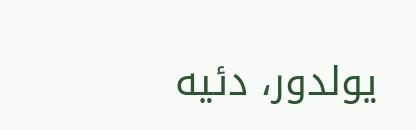يولدور، دئيه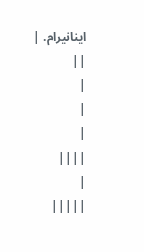اينانيرام. |
||
|
|
|
||||
|
|||||